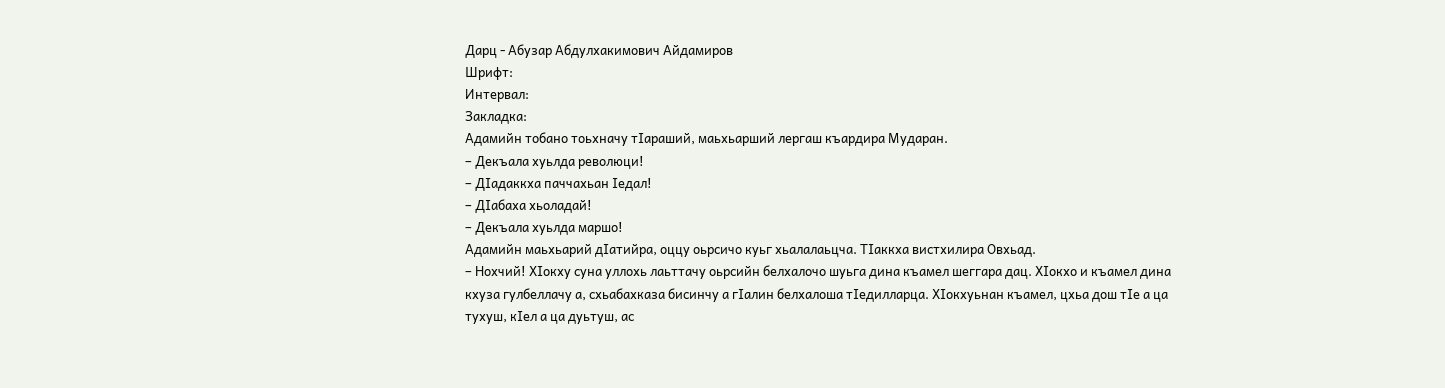Дарц - Абузар Абдулхакимович Айдамиров
Шрифт:
Интервал:
Закладка:
Адамийн тобано тоьхначу тIараший, маьхьарший лергаш къардира Мударан.
– Декъала хуьлда революци!
– ДIадаккха паччахьан Iедал!
– ДIабаха хьоладай!
– Декъала хуьлда маршо!
Адамийн маьхьарий дIатийра, оццу оьрсичо куьг хьалалаьцча. ТIаккха вистхилира Овхьад.
– Нохчий! ХIокху суна уллохь лаьттачу оьрсийн белхалочо шуьга дина къамел шеггара дац. ХIокхо и къамел дина кхуза гулбеллачу а, схьабахказа бисинчу а гIaлин белхалоша тIедилларца. ХIокхуьнан къамел, цхьа дош тIе а ца тухуш, кIел а ца дуьтуш, ас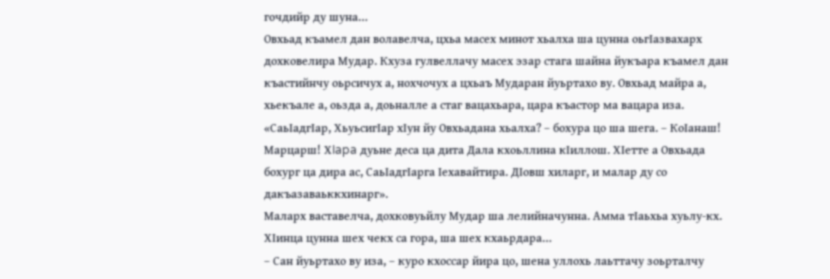гочдийр ду шуна…
Овхьад къамел дан волавелча, цхьа масех минот хьалха ша цунна оьгIазвахарх дохковелира Мудар. Кхуза гулвеллачу масех эзар стага шайна йукъара къамел дан къастийнчу оьрсичух а, нохчочух а цхьаъ Мударан йуьртахо ву. Овхьад майра а, хьекъале а, оьзда а, доьналле а стаг вацахьара, цара къастор ма вацара иза.
«СаьIадгIар, ХьуьсигIар хIун йу Овхьадана хьалха? – бохура цо ша шега. – КоIанаш! Марцарш! ХIapa дуьне деса ца дита Дала кхоьллина кIиллош. ХIетте а Овхьада бохург ца дира ас, СаьIадгIарга Iехавайтира. ДIовш хиларг, и малар ду со дакъазаваьккхинарг».
Маларх ваставелча, дохковуьйлу Мудар ша лелийначунна. Амма тIаьхьа хуьлу-кх. ХIинца цунна шех чекх са гора, ша шех кхаьрдара…
– Сан йуьртахо ву иза, – куро кхоссар йира цо, шена уллохь лаьттачу зоьрталчу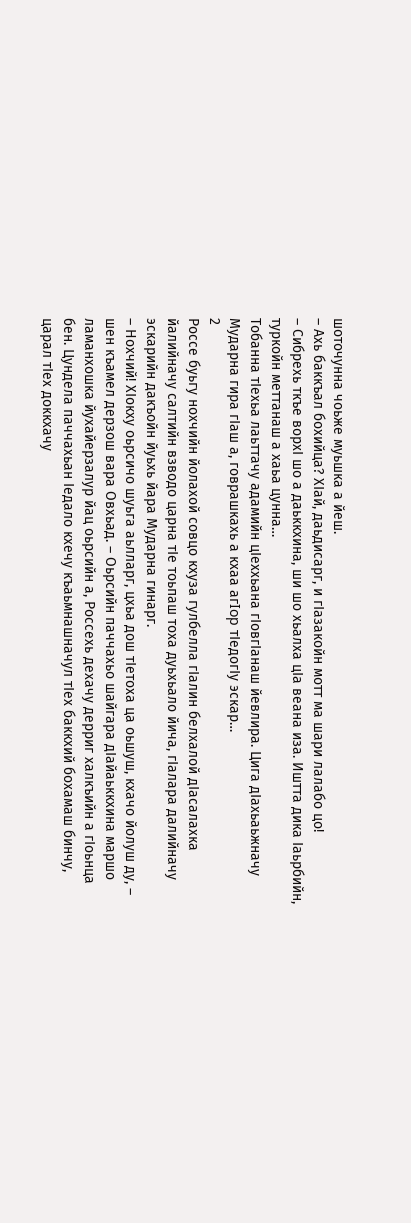шоточунна чоьже муьшка а йеш.
– Ахь баккъал бохийца? ХIай, даьдисарг, и гIазакойн мотт ма шари лалабо цо!
– Сибрехь ткъе вopхI шо а даьккхина, ши шо хьалха цIа веана иза. Иштта дика Iаьрбийн, туркойн меттанаш а хаьа цунна…
Тобанна тIехьа лаьттачу адамийн цIеххьана гIoвгIанаш йевлира. Цига дIахьаьжначу Мударна гира гIаш а, говрашкахь а кхаа aгIop тIедогIу эскар…
2
Россе буьгу нохчийн йолахой совцо кхуза гулбелла гIалин белхалой дIасалахка йалийначу салтийн взводо царна тIе тоьпаш тоха дуьхьало йича, гIалара далийначу эскарийн дакъойн йуьхь йара Мударна гинарг.
– Нохчий! ХIокху оьрсичо шуьга аьлларг, цхьа дош тIетоха ца оьшуш, кхачо йолуш ду, – шен къамел дерзош вара Овхьад. – Оьрсийн паччахьо шайгара дIайаьккхина маршо ламанхошка йухайерзалур йац оьрсийн а, Россехь дехачу дерриг халкъийн а гIоьнца бен. Цундела паччахьан Iедало кхечу къаьмнашначул тIех баккхий бохамаш бинчу, царал тIех доккхачу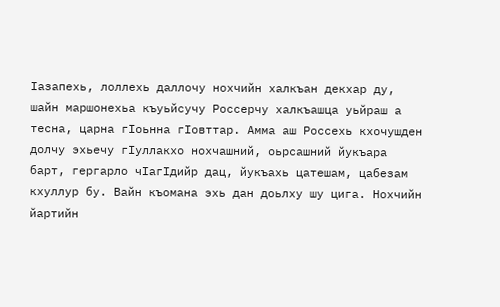Iазапехь, лоллехь даллочу нохчийн халкъан декхар ду, шайн маршонехьа къуьйсучу Россерчу халкъашца уьйраш а тесна, царна гIоьнна гIовттар. Амма аш Россехь кхочушден долчу эхьечу гIуллакхо нохчашний, оьрсашний йукъара барт, гергарло чIагIдийр дац, йукъахь цатешам, цабезам кхуллур бу. Вайн къомана эхь дан доьлху шу цига. Нохчийн йартийн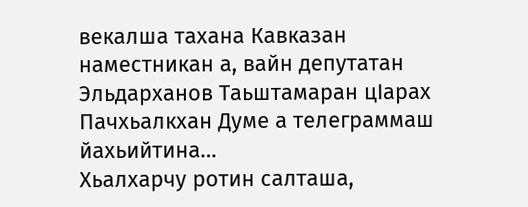векалша тахана Кавказан наместникан а, вайн депутатан Эльдарханов Таьштамаран цIарах Пачхьалкхан Думе а телеграммаш йахьийтина…
Хьалхарчу ротин салташа,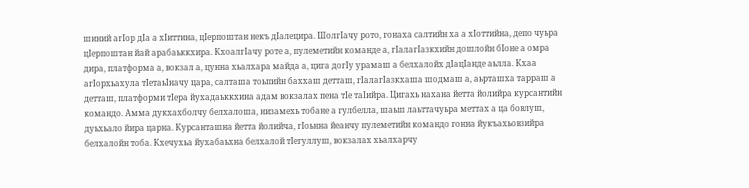шиний aгIop дIа а хIиттина, цIерпоштан некъ дIалецира. ШолгIачу рото, гонаха салтийн ха а хIоттийна, депо чуьра цIерпоштан йай арабаьккхира. КхоалгIачу роте а, пулеметийн команде а, гIалагIазкхийн дошлойн бIоне а омра дира, платформа а, вокзал а, цунна хьалхара майда а, цига догIу урамаш а белхалойх дIацIанде аьлла. Кхаа агIорхьахула тIетаьIначу цара, салташа тоьпийн баххаш детташ, гIалагIазкхаша шодмаш а, аьрташха тарраш а детташ, платформи тIера йухадаьккхина адам вокзалах пена тIе таIийра. Цигахь нахана йетта йолийра курсантийн командо. Амма дукхахболчу белхалоша, низамехь тобане а гулбелла, шаьш лаьттачуьра меттах а ца бовлуш, дуьхьало йира царна. Курсанташна йетта йолийча, гIоьнна йеанчу пулеметийн командо гонна йукъахьовзийра белхалойн тоба. Кхечухьа йухабаьхна белхалой тIегуллуш, вокзалах хьалхарчу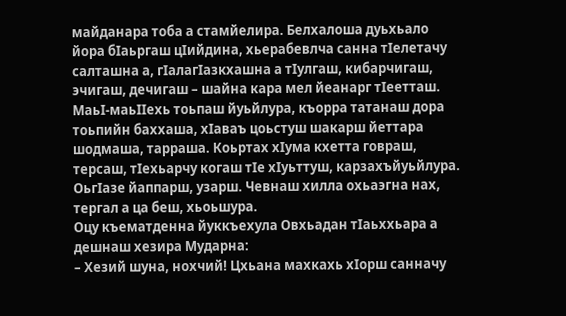майданара тоба а стамйелира. Белхалоша дуьхьало йора бIаьргаш цIийдина, хьерабевлча санна тIелетачу салташна а, гIалагIазкхашна а тIулгаш, кибарчигаш, эчигаш, дечигаш – шайна кара мел йеанарг тIеетташ. МаьI-маьIIехь тоьпаш йуьйлура, къорра татанаш дора тоьпийн баххаша, хIаваъ цоьстуш шакарш йеттара шодмаша, тарраша. Коьртах хIума кхетта говраш, терсаш, тIехьарчу когаш тIе хIуьттуш, карзахъйуьйлура. ОьгIазе йаппарш, узарш. Чевнаш хилла охьаэгна нах, тергал а ца беш, хьоьшура.
Оцу къематденна йуккъехула Овхьадан тIаьххьара а дешнаш хезира Мударна:
– Хезий шуна, нохчий! Цхьана махкахь xIоpш санначу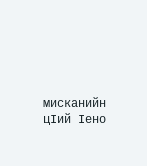мисканийн цIий Iено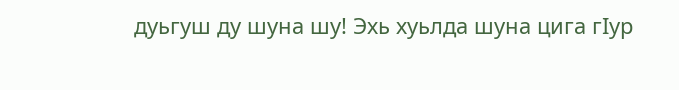дуьгуш ду шуна шу! Эхь хуьлда шуна цига гIур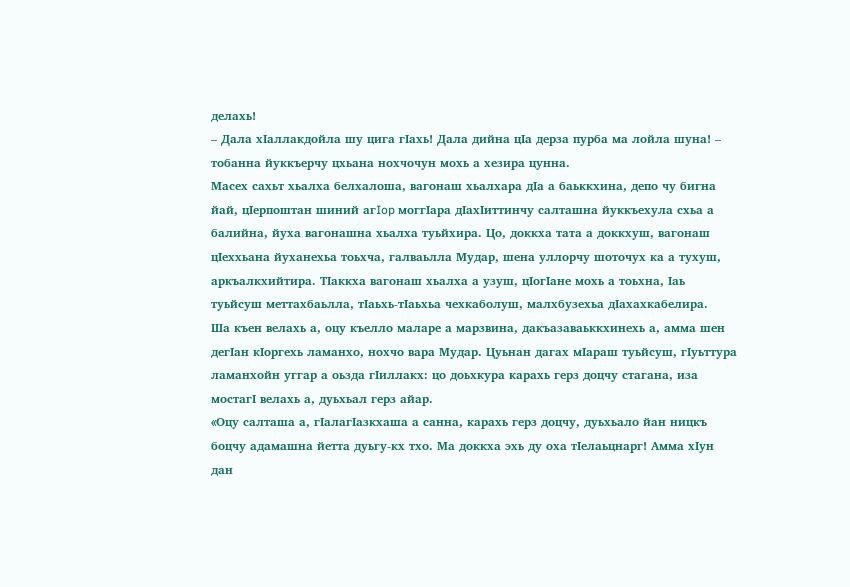делахь!
– Дала хIаллакдойла шу цига гIахь! Дала дийна цIа дерза пурба ма лойла шуна! – тобанна йуккъерчу цхьана нохчочун мохь а хезира цунна.
Масех сахьт хьалха белхалоша, вагонаш хьалхара дIа а баьккхина, депо чу бигна йай, цIерпоштан шиний aгIop моггIара дIахIиттинчу салташна йуккъехула схьа а балийна, йуха вагонашна хьалха туьйхира. Цо, доккха тата а доккхуш, вагонаш цIеххьана йуханехьа тоьхча, галваьлла Мудар, шена уллорчу шоточух ка а тухуш, аркъалкхийтира. ТIаккха вагонаш хьалха а узуш, цIогIане мохь а тоьхна, Iaь туьйсуш меттахбаьлла, тIаьхь-тIаьхьа чехкаболуш, малхбузехьа дIахахкабелира.
Шa къен велахь а, оцу къелло маларе а марзвина, дакъазаваьккхинехь а, амма шен дегIан кIоргехь ламанхо, нохчо вара Мудар. Цуьнан дагах мIараш туьйсуш, гIуьттура ламанхойн уггар а оьзда гIиллакх: цо доьхкура карахь герз доцчу стагана, иза мостагI велахь а, дуьхьал герз айар.
«Оцу салташа а, гIалагIазкхаша а санна, карахь герз доцчу, дуьхьало йан ницкъ боцчу адамашна йетта дуьгу-кх тхо. Ма доккха эхь ду оха тIелаьцнарг! Амма хIун дан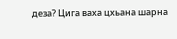деза? Цига ваха цхьана шарна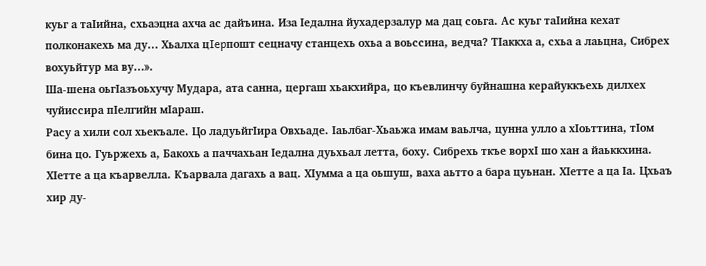куьг а таIийна, схьаэцна ахча ас дайъина. Иза Iедална йухадерзалур ма дац соьга. Ас куьг таIийна кехат полконакехь ма ду… Хьалха цIepпошт сецначу станцехь охьа а воьссина, ведча? ТIаккха а, схьа а лаьцна, Сибрех вохуьйтур ма ву…».
Ша-шена оьгIазъоьхучу Мудара, ата санна, цергаш хьакхийра, цо къевлинчу буйнашна керайуккъехь дилхех чуйиссира пIелгийн мIараш.
Расу а хили сол хьекъале. Цо ладуьйгIира Овхьаде. Iаьлбаг-Хьаьжа имам ваьлча, цунна улло а хIоьттина, тIом бина цо. Гуьржехь а, Бакохь а паччахьан Iедална дуьхьал летта, боху. Сибрехь ткъе ворхI шо хан а йаьккхина. ХIетте а ца къарвелла. Къарвала дагахь а вац. ХIумма а ца оьшуш, ваха аьтто а бара цуьнан. ХIетте а ца Iа. Цхьаъ хир ду-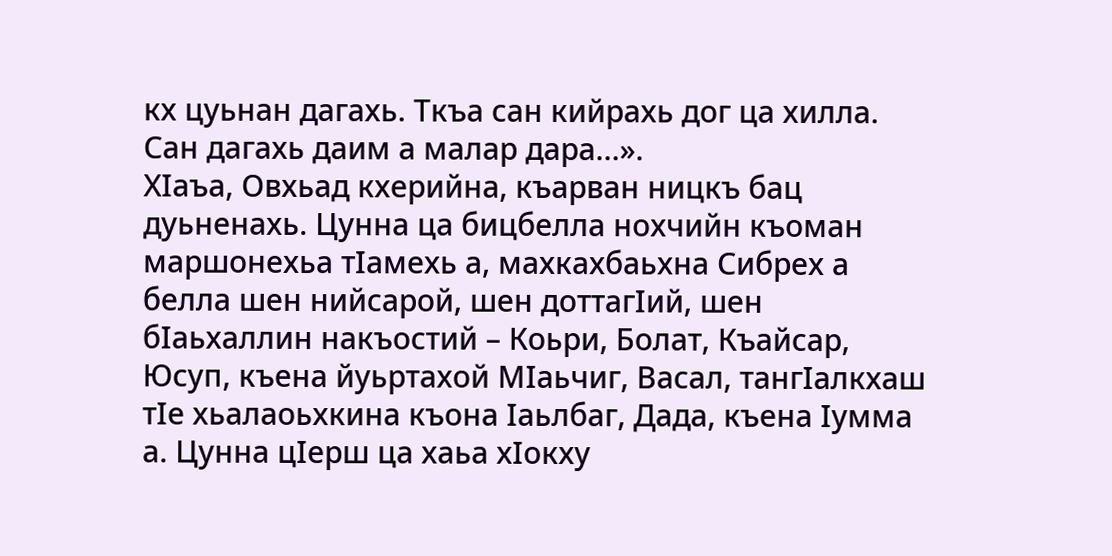кх цуьнан дагахь. Ткъа сан кийрахь дог ца хилла. Сан дагахь даим а малар дара…».
ХIаъа, Овхьад кхерийна, къарван ницкъ бац дуьненахь. Цунна ца бицбелла нохчийн къоман маршонехьа тIамехь а, махкахбаьхна Сибрех а белла шен нийсарой, шен доттагIий, шен бIаьхаллин накъостий – Коьри, Болат, Къайсар, Юсуп, къена йуьртахой МIаьчиг, Васал, тангIалкхаш тIе хьалаоьхкина къона Iаьлбаг, Дада, къена Iумма а. Цунна цIерш ца хаьа хIокху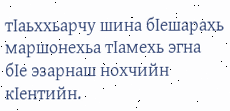тIаьххьарчу шина бIешарахь маршонехьа тIамехь эгна бIе эзарнаш нохчийн кIентийн.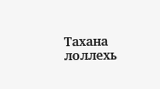Тахана лоллехь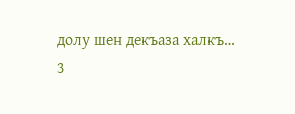долу шен декъаза халкъ…
3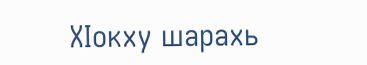ХIокху шарахь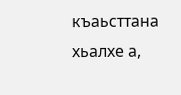къаьсттана хьалхе а,